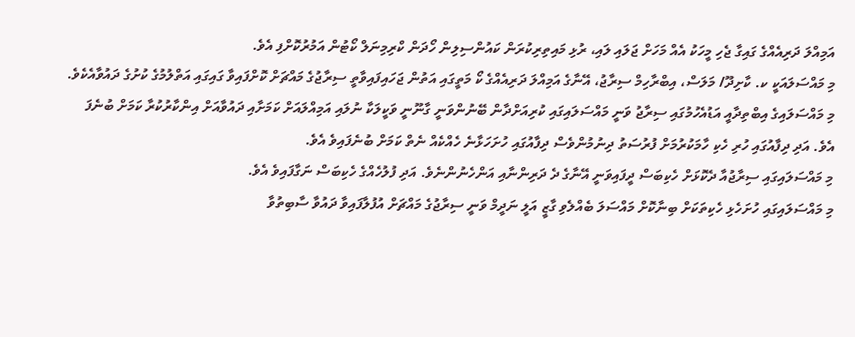އަމިއްލަ ދަރިއެއްގެ ގައިގާ ޖެހި މީހަކު އެއް މަހަށް ޖަލައި ލައި، ރުޅި މައިތިރިކުރަން ކައުންސިލިން ހޯދަން ކްރިމިނަލް ކޯޓުން އަމުރުކޮށްފި އެވެ.
މި މައްސަލައަކީ ކ. ކާށިދޫ/ މަލަސް، އިބްރާހިމް ސިރާޖު، އޭނާގެ އަމިއްލަ ދަރިއެއްގެ ކޯ މަތީގައި އަތުން ޖަހައިފައިވާތީ ސިރާޖުގެ މައްޗަށް ކޮށްފައިވާ ގައިގައި އަތްލުމުގެ ކުށުގެ ދައުވާއެކެވެ.
މި މައްސަލައިގެ އިބްތިދާއީ އަޑުއެހުމުގައި ސިރާޖު ވަނީ މައްސަލައިގައި ކުރިއަށްދާން ބޭނުންވަނީ ގާނޫނީ ވަކީލަކާ ނުލައި އަމިއްލައަށް ކަމަށާއި ދައުވާއަށް އިންކާރުކުރާ ކަމަށް ބުނެފަ އެވެ. އަދި ދިފާއުގައި ހުރި ހެކި ހާމަކުރުމަށް ފުރުސަތު ދިނުމުންވެސް ދިފާއުގައި ހުށަހަޅާނެ ހެއްކެއް ނެތް ކަމަށް ބުނެފައިވެ އެވެ.
މި މައްސަލައިގައި ސިރާޖުއާ ދެކޮޅަށް ހެކިބަސް ދީފައިވަނީ އޭނާގެ ދެ ދަރިންނާއި އަންހެނުންނެވެ. އަދި ފުލުހެއްގެ ހެކިބަސް ނަގާފައިވެ އެވެ.
މި މައްސަލައިގައި ހުށަހެޅި ހެކިތަކަށް ބިނާކޮށް މައްސަލަ ބެއްލެވި ގާޒީ އަލީ ނަދީމް ވަނީ ސިރާޖުގެ މައްޗަށް އުފުލާފައިވާ ދައުވާ ސާބިތުވާ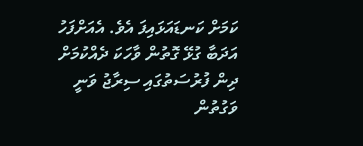ކަމަށް ކަނޑައަޅައިފަ އެވެ. އެއަށްފަހު އަދަބާ ގުޅޭ ގޮތުން ވާހަކަ ދެއްކުމަށް ދިން ފުރުސަތުގައި ސިރާޖު ވަނީ ވަގުތުން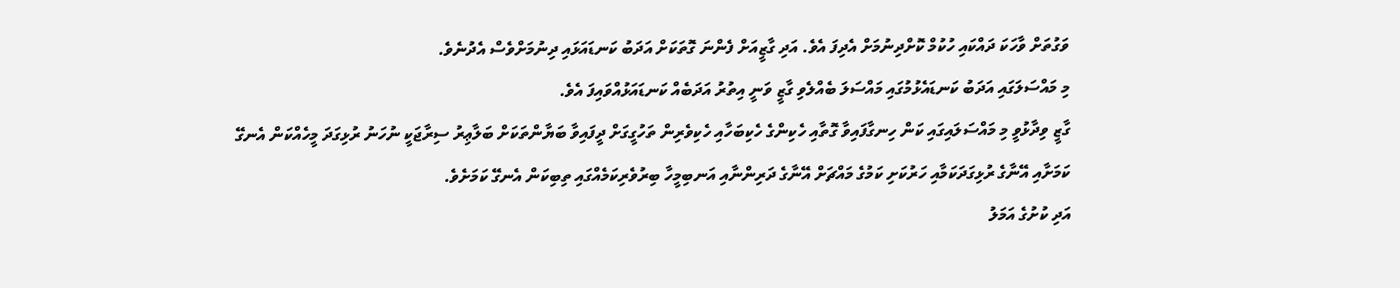ވަގުތަށް ވާހަކަ ދައްކައި ހުކުމް ކޮށްދިނުމަށް އެދިފަ އެވެ. އަދި ގާޒީއަށް ފެންނަ ގޮތަކަށް އަދަބު ކަނޑައަޅައި ދިނުމަށްވެސް އެދުނެވެ.
މި މައްސަލަގައި އަދަބު ކަނޑައެޅުމުގައި މައްސަލަ ބެއްލެވި ގާޒީ ވަނީ އިތުރު އަދަބެއް ކަނޑައަޅުއްވައިފަ އެވެ.
ގާޒީ ވިދާޅުވީ މި މައްސަލައިގައި ކަން ހިނގާފައިވާ ގޮތާއި ހެކިންގެ ހެކިބަހާއި ހެކިވެރިން ތަހުގީގަށް ދީފައިވާ ބަޔާންތަކަށް ބަލާޢިރު ސިރާޖަކީ ނުހަނު ރުޅިގަދަ މީހެއްކަން އެނގޭ ކަމަށާއި އޭނާގެ ރުޅިގަދަކަމާއި ހަރުކަށި ކަމުގެ މައްޗަށް އޭނާގެ ދަރިންނާއި އަނބިމީހާ ބިރުވެރިކަމެއްގައި ތިބިކަން އެނގޭ ކަމަށެވެ.
އަދި ކުށުގެ އަމަލު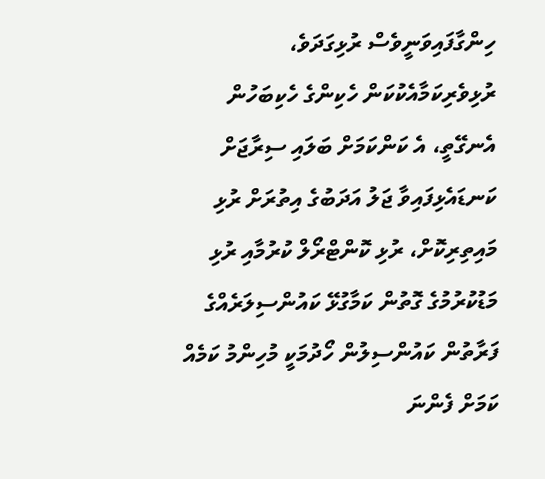ހިންގާފައިވަނީވެސް ރުޅިގަދަވެ، ރުޅިވެރިކަމާއެކުކަން ހެކިންގެ ހެކިބަހުން އެނގޭތީ، އެ ކަންކަމަށް ބަލައި ސިރާޖަށް ކަނޑައެޅިފައިވާ ޖަލު އަދަބުގެ އިތުރަށް ރުޅި މައިތިރިކޮށް، ރުޅި ކޮންޓްރޯލް ކުރުމާއި ރުޅި މަޑުކުރުމުގެ ގޮތުން ކަމާގުޅޭ ކައުންސިލަރެއްގެ ފަރާތުން ކައުންސިލުން ހޯދުމަކީ މުހިންމު ކަމެއް ކަމަށް ފެންނަ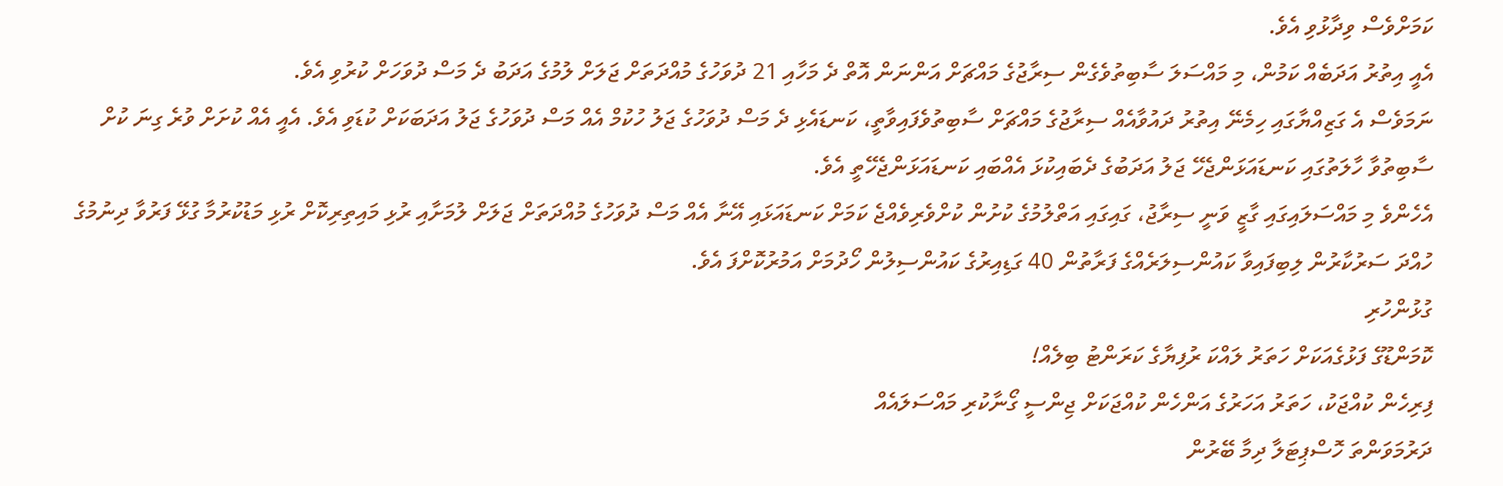ކަމަށްވެސް ވިދާޅުވި އެވެ.
އެއީ އިތުރު އަދަބެއް ކަމުން، މި މައްސަލަ ސާބިތުވެގެން ސިރާޖުގެ މައްޗަށް އަންނަން އޮތް ދެ މަހާއި 21 ދުވަހުގެ މުއްދަތަށް ޖަލަށް ލުމުގެ އަދަބު ދެ މަސް ދުވަހަށް ކުރުވި އެވެ.
ނަމަވެސް އެ ގަޒިއްޔާގައި ހިމެނޭ އިތުރު ދައުވާއެއް ސިރާޖުގެ މައްޗަށް ސާބިތުވެފައިވާތީ، ކަނޑައެޅި ދެ މަސް ދުވަހުގެ ޖަލު ހުކުމް އެއް މަސް ދުވަހުގެ ޖަލު އަދަބަކަށް ކުޑަވި އެވެ. އެއީ އެއް ކުށަށް ވުރެ ގިނަ ކުށް ސާބިތުވާ ހާލަތުގައި ކަނޑައަޅަންޖެހޭ ޖަލު އަދަބުގެ ދެބައިކުޅަ އެއްބައި ކަނޑައަޅަންޖެހޭތީ އެވެ.
އެހެންވެ މި މައްސަލައިގައި ގާޒީ ވަނީ ސިރާޖު، ގައިގައި އަތްލުމުގެ ކުށުން ކުށްވެރިވެއްޖެ ކަމަށް ކަނޑައަޅައި އޭނާ އެއް މަސް ދުވަހުގެ މުއްދަތަށް ޖަލަށް ލުމަށާއި ރުޅި މައިތިރިކޮށް ރުޅި މަޑުކުރުމާ ގުޅޭ ފަރުވާ ދިނުމުގެ ހުއްދަ ސަރުކާރުން ލިބިފައިވާ ކައުންސިލަރެއްގެ ފަރާތުން 40 ގަޑިއިރުގެ ކައުންސިލުން ހޯދުމަށް އަމުރުކޮށްފަ އެވެ.
ގުޅުންހުރި
ކޮމަންޑޫގެ ފަޅުގެއަކަށް ހަތަރު ލައްކަ ރުފިޔާގެ ކަރަންޓު ބިލެއް!
ފިރިހެން ކުއްޖަކު، ހަތަރު އަހަރުގެ އަންހެން ކުއްޖަކަށް ޖިންސީ ގޯނާކުރި މައްސަލައެއް
ދަރުމަވަންތަ ހޮސްޕިޓަލާ ދިމާ ބޭރުން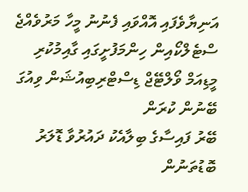އަނިޔާވެފައި އޮއްވައި ފެނުނު މީހާ މަރުވެއްޖެ
ސްޓެލްކޯއިން ހިންމަފުށީގައި ގާއިމުކުރި މީޑިއަމް ވޯލްޓޭޖް ޑިސްޓްރިބިއުޝަން ވިއުގަ ބޭނުން ކުރަން
ބޭރު ފައިސާގެ ބިލާއެކު ދައުރުވާ ޑޮލަރު ބޮޑުތަނުން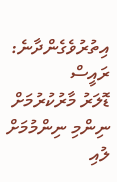އިތުރުވެގެންދާނެ: ރައީސް
ޑޮލަރު މާރުކުރުމަށް ނިންމި ނިންމުމަށް ލުއި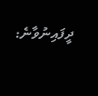ދީފައިނުވާނެ: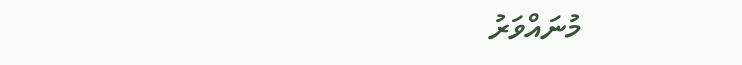މުނައްވަރު